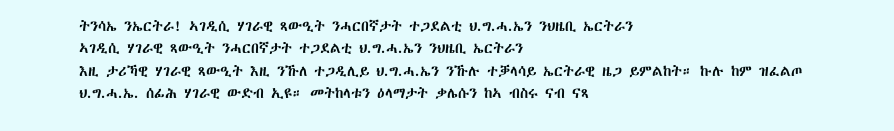ትንሳኤ ንኤርትራ! ኣገዲሲ ሃገራዊ ጻውዒት ንሓርበኛታት ተጋደልቲ ህ.ግ.ሓ.ኤን ንህዜቢ ኤርትራን
ኣገዲሲ ሃገራዊ ጻውዒት ንሓርበኛታት ተጋደልቲ ህ.ግ.ሓ.ኤን ንህዜቢ ኤርትራን
እዚ ታሪኻዊ ሃገራዊ ጻውዒት እዚ ንኹለ ተጋዲሊይ ህ.ግ.ሓ.ኤን ንኹሉ ተቓላሳይ ኤርትራዊ ዜጋ ይምልከት። ኩሉ ከም ዝፈልጦ ህ.ግ.ሓ.ኤ. ሰፊሕ ሃገራዊ ውድብ ኢዩ። መትከላቱን ዕላማታት ቃሌሱን ከኣ ብስሩ ናብ ናጻ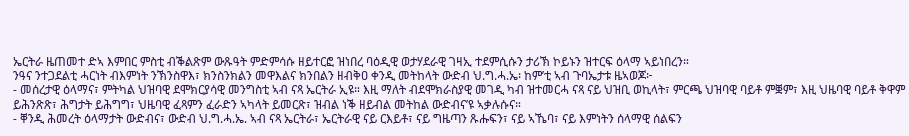ኤርትራ ዜጠመተ ድኣ እምበር ምስቲ ብቕልጽም ውጹዓት ምድምሳሱ ዘይተርፎ ዝነበረ ባዕዲዊ ወታሃደራዊ ገዛኢ ተደምሲሱን ታሪኽ ኮይኑን ዝተርፍ ዕላማ ኣይነበረን።
ንዓና ንተጋደልቲ ሓርነት ብእምነት ንኽንስዋእ፣ ክንስንክልን መዋእልና ክንበልን ዘብቅዐ ቀንዲ መትከላት ውድብ ህ.ግ.ሓ.ኤ፡ ከም’ቲ ኣብ ጉባኤታቱ ዜኣወጆ፦
- መሰረታዊ ዕላማና፣ ምትካል ህዝባዊ ደሞክርያሳዊ መንግስቲ ኣብ ናጻ ኤርትራ ኢዩ። እዚ ማለት ብደሞክራስያዊ መገዲ ካብ ዝተመርሓ ናጻ ናይ ህዝቢ ወኪላት፣ ምርጫ ህዝባዊ ባይቶ ምቛም፣ እዚ ህዜባዊ ባይቶ ቅዋም ይሕንጽጽ፣ ሕግታት ይሕግግ፣ ህዜባዊ ፈጻምን ፈራድን ኣካላት ይመርጽ፣ ዝብል ነቕ ዘይብል መትከል ውድብና’ዩ ኣቃሉሱና።
- ቐንዲ ሕመረት ዕላማታት ውድብና፣ ውድብ ህ.ግ.ሓ.ኤ. ኣብ ናጻ ኤርትራ፣ ኤርትራዊ ናይ ርእይቶ፣ ናይ ግዜጣን ጹሑፍን፣ ናይ ኣኼባ፣ ናይ እምነትን ሰላማዊ ሰልፍን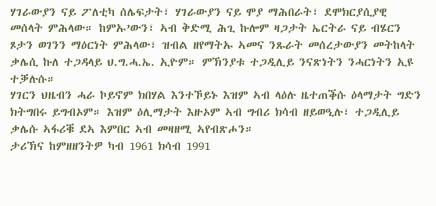ሃገራውያን ናይ ፖለቲካ ሰሌፍታት፣ ሃገራውያን ናይ ሞያ ማሕበራት፣ ደሞክርያሲያዊ መሰላት ምሕላው። ከምኡ’ውን፣ ኣብ ቅድሚ ሕጊ ኩሎም ዛጋታት ኤርትራ ናይ ብሄርን ጾታን ወገንን ማዕርነት ምሕላው፣ ዝብል ዘየማትኡ ኣመና ንጹራት መሰረታውያን መትከላት ቃሌሲ ኩለ ተጋዳላይ ህ.ግ.ሓ.ኤ. ኢዮም። ምኽንያቱ ተጋዲሊይ ንናጽነትን ንሓርነትን ኢዩ ተቓሉሱ።
ሃገርን ህዜብን ሓራ ኮይኖም ክበሃል እንተኾይኑ እዝም ኣብ ላዕሉ ዜተጠቕሱ ዕላማታት ግድን ክትግበሩ ይግብኦም። እዝም ዕሊማታት እዙኦም ኣብ ግብሪ ክሳብ ዘይወዒሉ፣ ተጋዲሊይ ቃሌሱ ኣፋሪቑ ደኣ እምበር ኣብ መዛዘሚ ኣየብጽሖን።
ታሪኽና ከምዘዘንትዎ ካብ 1961 ክሳብ 1991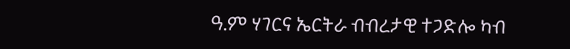ዓ.ም ሃገርና ኤርትራ ብብረታዊ ተጋድሎ ካብ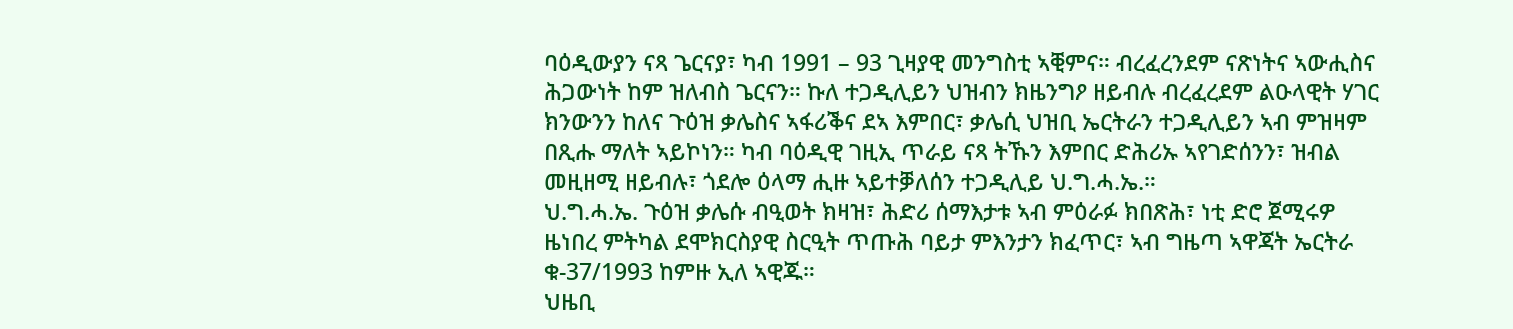ባዕዲውያን ናጻ ጌርናያ፣ ካብ 1991 – 93 ጊዛያዊ መንግስቲ ኣቒምና። ብረፈረንደም ናጽነትና ኣውሒስና ሕጋውነት ከም ዝለብስ ጌርናን። ኩለ ተጋዲሊይን ህዝብን ክዜንግዖ ዘይብሉ ብረፈረደም ልዑላዊት ሃገር ክንውንን ከለና ጉዕዝ ቃሌስና ኣፋሪቕና ደኣ እምበር፣ ቃሌሲ ህዝቢ ኤርትራን ተጋዲሊይን ኣብ ምዝዛም በጺሑ ማለት ኣይኮነን። ካብ ባዕዲዊ ገዚኢ ጥራይ ናጻ ትኹን እምበር ድሕሪኡ ኣየገድሰንን፣ ዝብል መዚዘሚ ዘይብሉ፣ ጎደሎ ዕላማ ሒዙ ኣይተቓለሰን ተጋዲሊይ ህ.ግ.ሓ.ኤ.።
ህ.ግ.ሓ.ኤ. ጉዕዝ ቃሌሱ ብዒወት ክዛዝ፣ ሕድሪ ሰማእታቱ ኣብ ምዕራፉ ክበጽሕ፣ ነቲ ድሮ ጀሚሩዎ ዜነበረ ምትካል ደሞክርስያዊ ስርዒት ጥጡሕ ባይታ ምእንታን ክፈጥር፣ ኣብ ግዜጣ ኣዋጃት ኤርትራ ቁ-37/1993 ከምዙ ኢለ ኣዊጁ።
ህዜቢ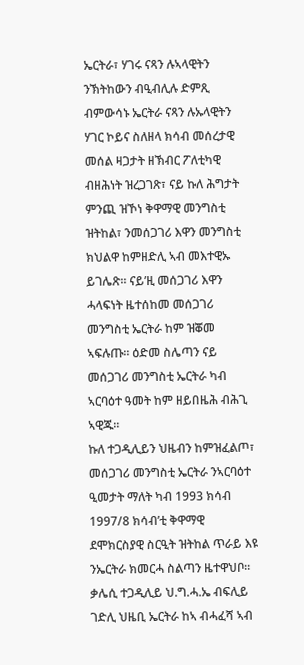ኤርትራ፣ ሃገሩ ናጻን ሉኣላዊትን ንኽትከውን ብዒብሊሉ ድምጺ ብምውሳኑ ኤርትራ ናጻን ሉኡላዊትን ሃገር ኮይና ስለዘላ ክሳብ መሰረታዊ መሰል ዛጋታት ዘኽብር ፖለቲካዊ ብዘሕነት ዝረጋገጽ፣ ናይ ኩለ ሕግታት ምንጪ ዝኾነ ቅዋማዊ መንግስቲ ዝትከል፣ ንመሰጋገሪ እዋን መንግስቲ ክህልዋ ከምዘድሊ ኣብ መእተዊኡ ይገሌጽ። ናይ’ዚ መሰጋገሪ እዋን ሓላፍነት ዜተሰከመ መሰጋገሪ መንግስቲ ኤርትራ ከም ዝቖመ ኣፍሉጡ። ዕድመ ስሌጣን ናይ መሰጋገሪ መንግስቲ ኤርትራ ካብ ኣርባዕተ ዓመት ከም ዘይበዜሕ ብሕጊ ኣዊጁ።
ኩለ ተጋዲሊይን ህዜብን ከምዝፈልጦ፣ መሰጋገሪ መንግስቲ ኤርትራ ንኣርባዕተ ዒመታት ማለት ካብ 1993 ክሳብ 1997/8 ክሳብ’ቲ ቅዋማዊ ደሞክርስያዊ ስርዒት ዝትከል ጥራይ እዩ ንኤርትራ ክመርሓ ስልጣን ዜተዋህቦ። ቃሌሲ ተጋዲሊይ ህ.ግ.ሓ.ኤ ብፍሊይ ገድሊ ህዜቢ ኤርትራ ከኣ ብሓፈሻ ኣብ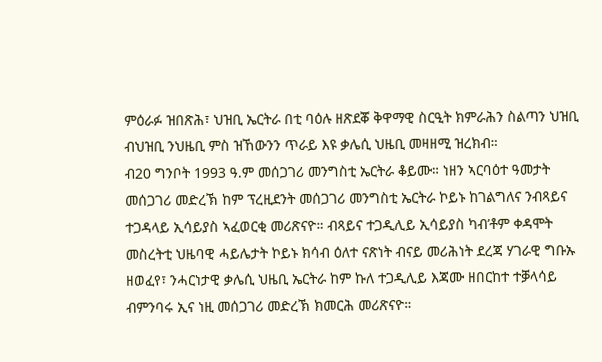ምዕራፉ ዝበጽሕ፣ ህዝቢ ኤርትራ በቲ ባዕሉ ዘጽደቖ ቅዋማዊ ስርዒት ክምራሕን ስልጣን ህዝቢ ብህዝቢ ንህዜቢ ምስ ዝኸውንን ጥራይ እዩ ቃሌሲ ህዜቢ መዛዘሚ ዝረክብ።
ብ20 ግንቦት 1993 ዓ.ም መሰጋገሪ መንግስቲ ኤርትራ ቆይሙ። ነዘን ኣርባዕተ ዓመታት መሰጋገሪ መድረኽ ከም ፕረዚደንት መሰጋገሪ መንግስቲ ኤርትራ ኮይኑ ከገልግለና ንብጻይና ተጋዳላይ ኢሳይያስ ኣፈወርቂ መሪጽናዮ። ብጻይና ተጋዲሊይ ኢሳይያስ ካብ’ቶም ቀዳሞት መስረትቲ ህዜባዊ ሓይሌታት ኮይኑ ክሳብ ዕለተ ናጽነት ብናይ መሪሕነት ደረጃ ሃገራዊ ግቡኡ ዘወፈየ፣ ንሓርነታዊ ቃሌሲ ህዜቢ ኤርትራ ከም ኩለ ተጋዲሊይ እጃሙ ዘበርከተ ተቓላሳይ ብምንባሩ ኢና ነዚ መሰጋገሪ መድረኽ ክመርሕ መሪጽናዮ።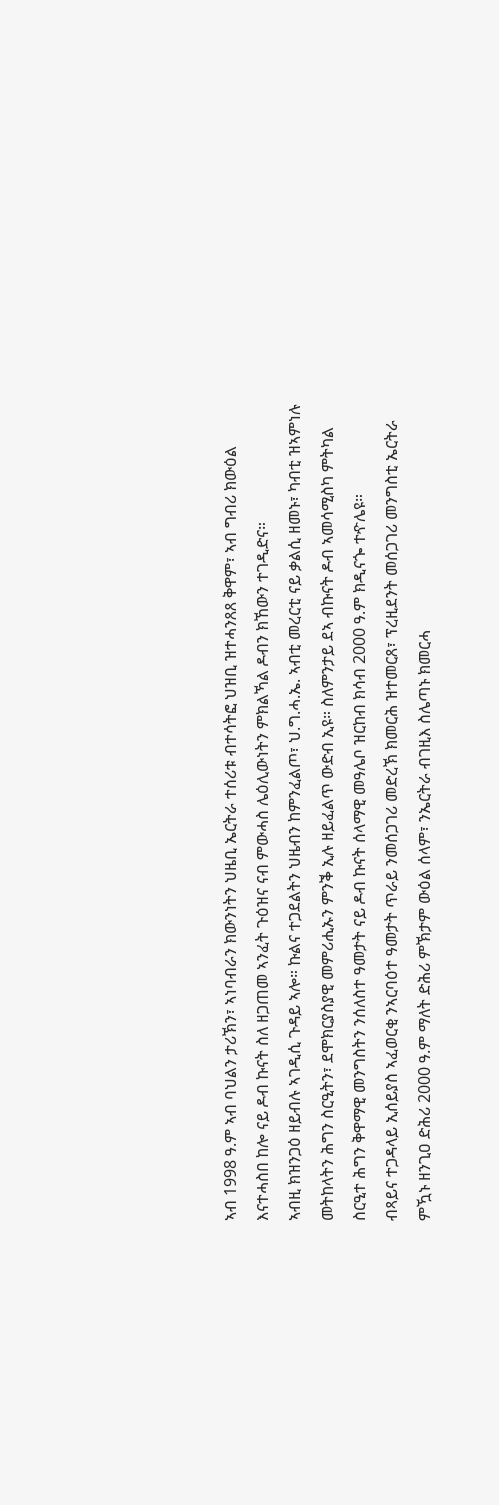ኣብ 1998 ዓ.ም ኣብ ባህልን ታሪኽን፣ ኣነባብራን ክውንነትን ህዜቢ ኤርትራ ተሰሪቱ ብተሳትፎ ህዝቢ ዝተሓንጸጸ ቅዋም፣ ኣብ ግብሪ ክውዕል እናተሓስበ ከሎ ናይ ዶብ ኩናት ስለ ዘጋጠመ ኣንፈት ጉዕዝና ናብ ምውሓስ ሌዕሊውነትን ምክልኻል ዶብን ክኸውን ተገዲድና።
ኣብዚ ክዝንጋዕ ዘይብሉ ኣገዲሲ ጉዳይ ኣሎ። ኩልና ተጋደልትን ህዜብን ከምንፈልጦ፣ ህ.ግ.ሓ.ኤ. ኣብቲ መረርቲ ናይ ቃልሲ ዘመኑ፣ ካብቲ ዝኣምነሉ መትከላትን ሕግን ስርዒትን፣ ደሞክርያስያዊ መምሪሒኡን ምንቕ ኢሉ ዘይፈልጥ ውድብ ኢዩ። ስለምንታይ ደኣ ብኩናት ዶብ ኣመሳሚስካ ምትካል ስርዒተ ሕግን ቅዋማዊ መንግስትን ንሰለስተ ዓመታት ናይ ዶብ ኩናት ሰላማዊ መዓሌቦ ዝርከብ ክሳብ 2000 ዓ.ም ክዲናጐ ተዯሌዩ።
ብጻይና ተጋዳላይ ኢሰይያስ ኣፈወርቂ ንኣርባዕተ ዓመታት ጥራይ ንመሰጋገሪ መድረኽ ክመርሕ ዝተመርጸ፣ ፕረዚደንት መሰጋገሪ መንግስቲ ኤርትራ ምዃኑ ዘንጊዐ ድሕሪ 2000 ዓ.ም ማለት ድሕሪ ምኽታም ውዕል ሰላም፣ ንኤርትራ ብገዚእ ስሌጣኑ ክመርሓ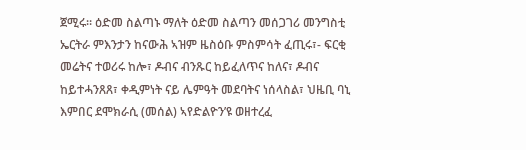ጀሚሩ። ዕድመ ስልጣኑ ማለት ዕድመ ስልጣን መሰጋገሪ መንግስቲ ኤርትራ ምእንታን ከናውሕ ኣዝም ዜስዕቡ ምስምሳት ፈጢሩ፣- ፍርቂ መሬትና ተወሪሩ ከሎ፣ ዶብና ብንጹር ከይፈለጥና ከለና፣ ዶብና ከይተሓንጸጸ፣ ቀዲምነት ናይ ሌምዓት መደባትና ነሰላስል፣ ህዜቢ ባኒ እምበር ደሞክራሲ (መሰል) ኣየድልዮን’ዩ ወዘተረፈ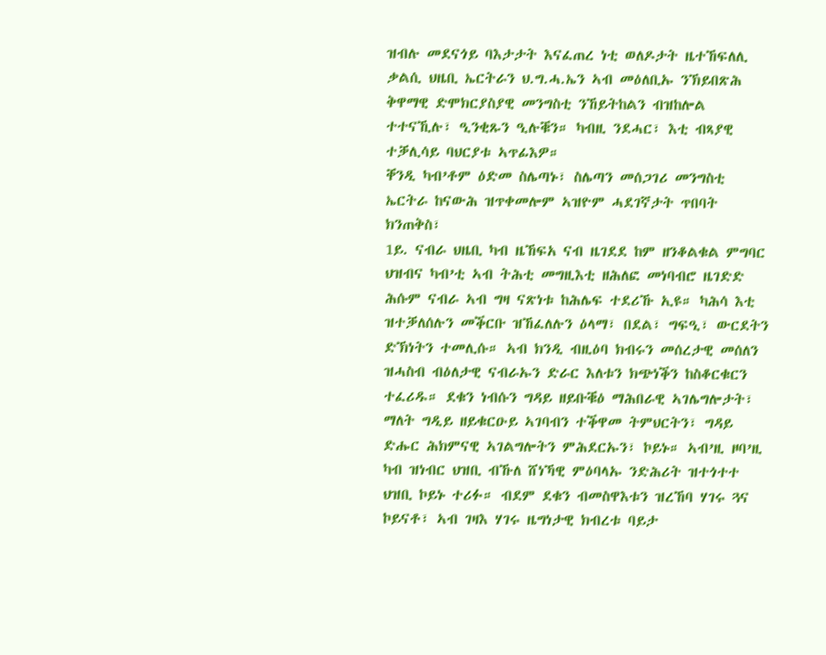ዝብሉ መደናጎይ ባእታታት እናፈጠረ ነቲ ወለዶታት ዜተኸፍለሊ ቃልሲ ህዜቢ ኤርትራን ህ.ግ.ሓ.ኤን ኣብ መዕለቢኡ ንኽይበጽሕ ቅዋማዊ ድሞክርያስያዊ መንግስቲ ንኸይትከልን ብዝከሎል ተተናኺሉ፣ ዒንቂጹን ዒሉቑን። ካብዚ ንደሓር፣ እቲ ብጻያዊ ተቓሊሳይ ባህርያቱ ኣጥፊእዎ።
ቐንዲ ካብ’ቶም ዕድመ ስሌጣኑ፣ ስሌጣን መሰጋገሪ መንግስቲ ኤርትራ ከናውሕ ዝጥቀመሎም ኣዝዮም ሓደገኛታት ጥበባት ክንጠቅስ፣
1ይ. ናብራ ህዜቢ ካብ ዜኸፍአ ናብ ዜገደደ ከም ዘንቆልቁል ምግባር
ህዝብና ካብ’ቲ ኣብ ትሕቲ መግዚእቲ ዘሕለፎ መነባብሮ ዜገድድ ሕሱም ናብራ ኣብ ግዛ ናጽነቱ ከሕሌፍ ተደሪኹ ኢዩ። ካሕሳ እቲ ዝተቓለሰሉን መቕርቡ ዝኸፈለሉን ዕላማ፣ በደል፣ ግፍዒ፣ ውርደትን ድኽነትን ተመሊሱ። ኣብ ክንዲ ብዚዕባ ክብሩን መሰረታዊ መሰለን ዝሓስብ ብዕለታዊ ናብራኡን ድራር እለቱን ክጭነቕን ከስቆርቁርን ተፈሪዱ። ደቁን ነብሱን ግዳይ ዘይቡቑዕ ማሕበራዊ ኣገሌግሎታት፣ ማለት ግዲይ ዘይቁርዑይ ኣገባብን ተቕዋመ ትምህርትን፣ ግዳይ ድሑር ሕክምናዊ ኣገልግሎትን ምሕደርኡን፣ ኮይኑ። ኣብ’ዚ ዞባ’ዚ ካብ ዝነብር ህዝቢ ብኹለ ሸነኻዊ ምዕባላኡ ንድሕሪት ዝተጎተተ ህዝቢ ኮይኑ ተሪፉ። ብደም ደቁን ብመስዋእቱን ዝረኸባ ሃገሩ ጓና ኮይናቶ፣ ኣብ ገዛእ ሃገሩ ዜግነታዊ ክብረቱ ባይታ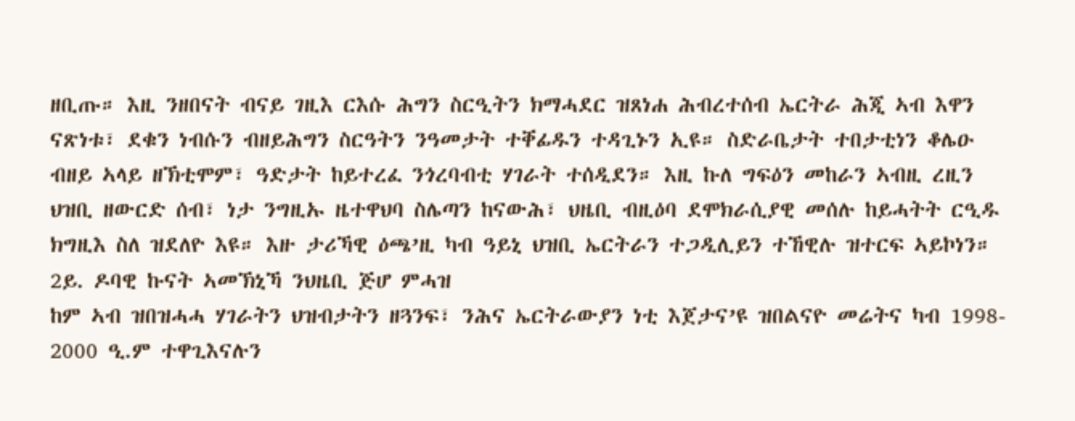ዘቢጡ። እዚ ንዘበናት ብናይ ገዚእ ርእሱ ሕግን ስርዒትን ክማሓደር ዝጸነሐ ሕብረተሰብ ኤርትራ ሕጂ ኣብ እዋን ናጽነቱ፣ ደቁን ነብሱን ብዘይሕግን ስርዓትን ንዓመታት ተቐፊዱን ተዳጊኑን ኢዩ። ስድራቤታት ተበታቲነን ቆሌዑ ብዘይ ኣላይ ዘኽቲሞም፣ ዓድታት ከይተረፈ ንጎረባብቲ ሃገራት ተሰዲደን። እዚ ኩለ ግፍዕን መከራን ኣብዚ ረዚን ህዝቢ ዘውርድ ሰብ፣ ነታ ንግዚኡ ዜተዋህባ ስሌጣን ከናውሕ፣ ህዜቢ ብዚዕባ ደሞክራሲያዊ መሰሉ ከይሓትት ርዒዱ ክግዚእ ስለ ዝደለዮ እዩ። እዙ ታሪኻዊ ዕጫ’ዚ ካብ ዓይኒ ህዝቢ ኤርትራን ተጋዲሊይን ተኸዊሉ ዝተርፍ ኣይኮነን።
2ይ. ዶባዊ ኩናት ኣመኽኒኻ ንህዜቢ ጅሆ ምሓዝ
ከም ኣብ ዝበዝሓሓ ሃገራትን ህዝብታትን ዘጓንፍ፣ ንሕና ኤርትራውያን ነቲ እጀታና’ዩ ዝበልናዮ መሬትና ካብ 1998- 2000 ዒ.ም ተዋጊእናሉን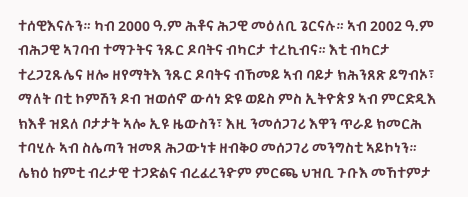ተሰዊእናሉን። ካብ 2000 ዓ.ም ሕቶና ሕጋዊ መዕለቢ ጌርናሉ። ኣብ 2002 ዓ.ም ብሕጋዊ ኣገባብ ተማጉትና ንጹር ዶባትና ብካርታ ተረኪብና። እቲ ብካርታ ተረጋጊጹሌና ዘሎ ዘየማትእ ንጹር ዶባትና ብኸመይ ኣብ ባይታ ክሕንጸጽ ይግብኦ፣ ማለት በቲ ኮምሽን ዶብ ዝወሰኖ ውሳነ ድዩ ወይስ ምስ ኢትዮጵያ ኣብ ምርድዲእ ክእቶ ዝደለ ቦታታት ኣሎ ኢዩ ዜውስን፣ እዚ ንመሰጋገሪ እዋን ጥራይ ክመርሕ ተባሂሉ ኣብ ስሌጣን ዝመጸ ሕጋውነቱ ዘብቅዐ መሰጋገሪ መንግስቲ ኣይኮነን። ሌክዕ ከምቲ ብረታዊ ተጋድልና ብረፈረንዯም ምርጫ ህዝቢ ጉቡእ መኸተምታ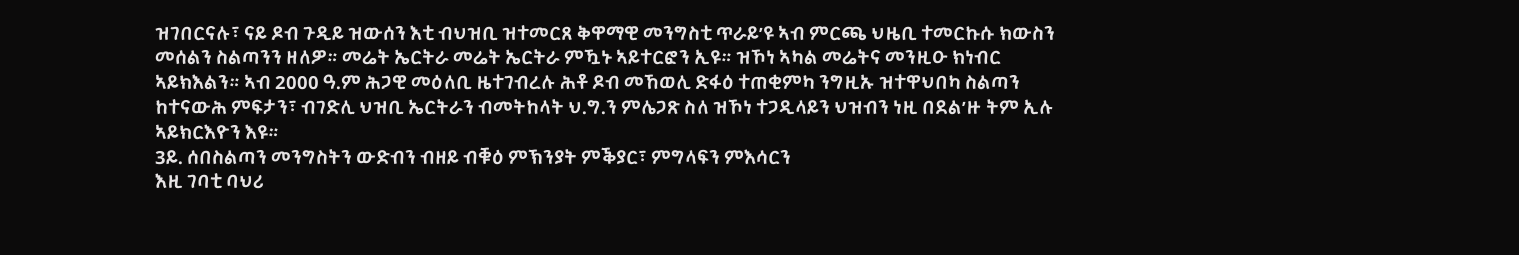ዝገበርናሉ፣ ናይ ዶብ ጉዲይ ዝውሰን እቲ ብህዝቢ ዝተመርጸ ቅዋማዊ መንግስቲ ጥራይ’ዩ ኣብ ምርጫ ህዜቢ ተመርኩሱ ክውስን መሰልን ስልጣንን ዘለዎ። መሬት ኤርትራ መሬት ኤርትራ ምዃኑ ኣይተርፎን ኢዩ። ዝኾነ ኣካል መሬትና መንዚዑ ክነብር ኣይክእልን። ኣብ 2000 ዓ.ም ሕጋዊ መዕለቢ ዜተገብረሉ ሕቶ ዶብ መኸወሊ ድፋዕ ተጠቂምካ ንግዚኡ ዝተዋህበካ ስልጣን ከተናውሕ ምፍታን፣ ብገድሊ ህዝቢ ኤርትራን ብመትከላት ህ.ግ.ን ምሌጋጽ ስለ ዝኾነ ተጋዲላይን ህዝብን ነዚ በደል’ዙ ትም ኢሉ ኣይክርእዮን እዩ።
3ይ. ሰበስልጣን መንግስትን ውድብን ብዘይ ብቑዕ ምኽንያት ምቕያር፣ ምግላፍን ምእሳርን
እዚ ገባቲ ባህሪ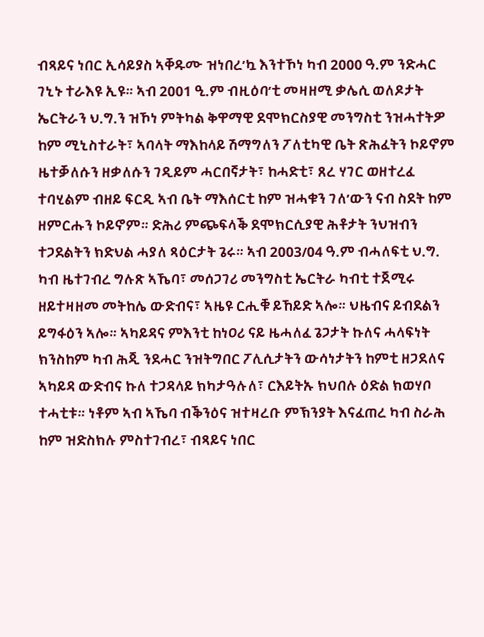ብጻይና ነበር ኢሳይያስ ኣቐዱሙ ዝነበረ’ኳ እንተኾነ ካብ 2000 ዓ.ም ንድሓር ገኒኑ ተራእዩ ኢዩ። ኣብ 2001 ዒ.ም ብዚዕባ’ቲ መዛዘሚ ቃሌሲ ወለዶታት ኤርትራን ህ.ግ.ን ዝኾነ ምትካል ቅዋማዊ ደሞክርስያዊ መንግስቲ ንዝሓተትዎ ከም ሚኒስተራት፣ ኣባላት ማእከላይ ሽማግለን ፖለቲካዊ ቤት ጽሕፈትን ኮይኖም ዜተቓለሱን ዘቃለሱን ገዲይም ሓርበኛታት፣ ከሓድቲ፣ ጸረ ሃገር ወዘተረፈ ተባሂልም ብዘይ ፍርዲ ኣብ ቤት ማእሰርቲ ከም ዝሓቁን ገለ’ውን ናብ ስደት ከም ዘምርሑን ኮይኖም። ድሕሪ ምጭፍላቕ ደሞክርሲያዊ ሕቶታት ንህዝብን ተጋደልትን ክድህል ሓያለ ጻዕርታት ጌሩ። ኣብ 2003/04 ዓ.ም ብሓለፍቲ ህ.ግ. ካብ ዜተገብረ ግሉጽ ኣኼባ፣ መሰጋገሪ መንግስቲ ኤርትራ ካብቲ ተጀሚሩ ዘይተዛዘመ መትከሌ ውድብና፣ ኣዜዩ ርሒቑ ይኸይድ ኣሎ። ህዜብና ይብደልን ይግፋዕን ኣሎ። ኣካይዳና ምእንቲ ከነዐሪ ናይ ዜሓለፈ ጌጋታት ኩለና ሓላፍነት ክንስከም ካብ ሕጂ ንደሓር ንዝትግበር ፖሊሲታትን ውሳነታትን ከምቲ ዘጋደለና ኣካይዳ ውድብና ኩለ ተጋዳላይ ክካታዓሉለ፣ ርእይትኡ ክህበሉ ዕድል ክወሃቦ ተሓቲቱ። ነቶም ኣብ ኣኼባ ብቕንዕና ዝተዛረቡ ምኽንያት እናፈጠረ ካብ ስራሕ ከም ዝድስክሉ ምስተገብረ፣ ብጻይና ነበር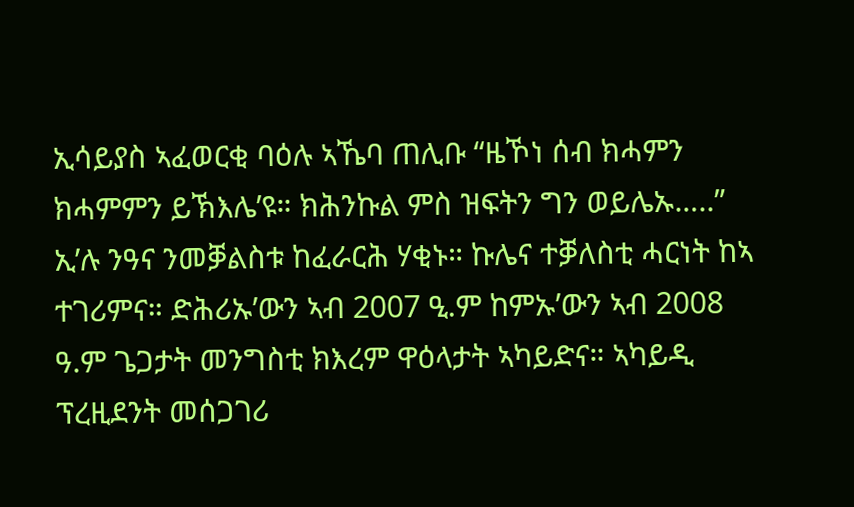ኢሳይያስ ኣፈወርቂ ባዕሉ ኣኼባ ጠሊቡ “ዜኾነ ሰብ ክሓምን ክሓምምን ይኽእሌ’ዩ። ክሕንኩል ምስ ዝፍትን ግን ወይሌኡ…..” ኢ’ሉ ንዓና ንመቓልስቱ ከፈራርሕ ሃቂኑ። ኩሌና ተቓለስቲ ሓርነት ከኣ ተገሪምና። ድሕሪኡ’ውን ኣብ 2007 ዒ.ም ከምኡ’ውን ኣብ 2008 ዓ.ም ጌጋታት መንግስቲ ክእረም ዋዕላታት ኣካይድና። ኣካይዲ ፕረዚደንት መሰጋገሪ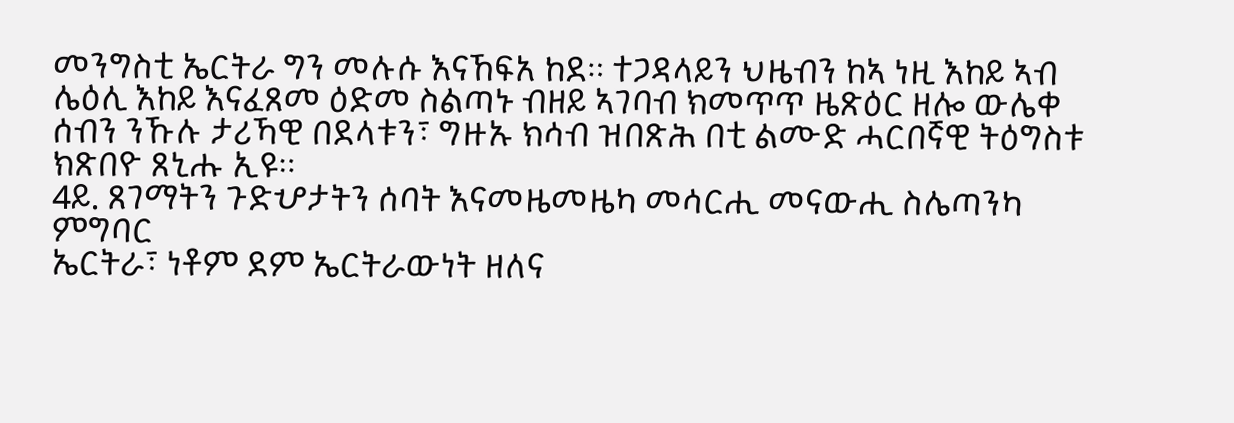መንግስቲ ኤርትራ ግን መሉሱ እናኸፍአ ከደ። ተጋዳላይን ህዜብን ከኣ ነዚ እከይ ኣብ ሌዕሊ እከይ እናፈጸመ ዕድመ ስልጣኑ ብዘይ ኣገባብ ክመጥጥ ዜጽዕር ዘሎ ውሌቀ ሰብን ንኹሉ ታሪኻዊ በደላቱን፣ ግዙኡ ክሳብ ዝበጽሕ በቲ ልሙድ ሓርበኛዊ ትዕግስቱ ክጽበዮ ጸኒሑ ኢዩ።
4ይ. ጸገማትን ጉድሇታትን ሰባት እናመዜመዜካ መሳርሒ መናውሒ ስሌጣንካ ምግባር
ኤርትራ፣ ነቶም ደም ኤርትራውነት ዘለና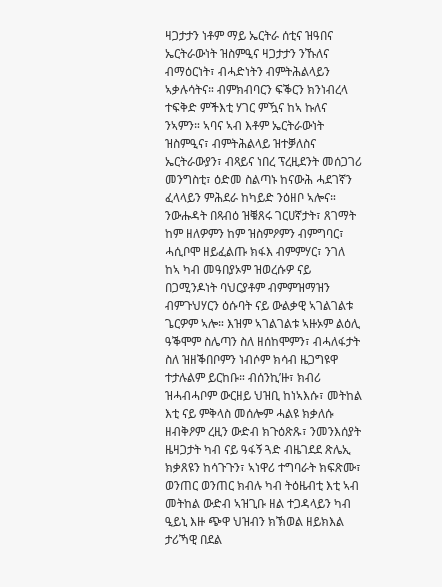ዛጋታታን ነቶም ማይ ኤርትራ ሰቲና ዝዓበና ኤርትራውነት ዝስምዒና ዛጋታታን ንኹለና ብማዕርነት፣ ብሓድነትን ብምትሕልላይን ኣቃሉሳትና። ብምክብባርን ፍቕርን ክንነብረላ ተፍቅድ ምችእቲ ሃገር ምዃና ከኣ ኩለና ንኣምን። ኣባና ኣብ እቶም ኤርትራውነት ዝስምዒና፣ ብምትሕልላይ ዝተቓለስና ኤርትራውያን፣ ብጻይና ነበረ ፕረዚደንት መሰጋገሪ መንግስቲ፣ ዕድመ ስልጣኑ ከናውሕ ሓደገኛን ፈላላይን ምሕደራ ከካይድ ንዕዘቦ ኣሎና። ንውሑዳት በጻብዕ ዝቑጸሩ ገርሀኛታት፣ ጸገማት ከም ዘለዎምን ከም ዝስምዖምን ብምግባር፣ ሓሲቦሞ ዘይፈልጡ ክፋእ ብምምሃር፣ ንገለ ከኣ ካብ መዓበያኦም ዝወረሱዎ ናይ በጋሚንዶነት ባህርያቶም ብምምዝማዝን ብምጉህሃርን ዕሱባት ናይ ውልቃዊ ኣገልገልቱ ጌርዎም ኣሎ። እዝም ኣገልገልቱ ኣዙኦም ልዕሊ ዓቕሞም ስሌጣን ስለ ዘሰከሞምን፣ ብሓለፋታት ስለ ዝዘቕበቦምን ነብሶም ክሳብ ዜጋግዩዋ ተታሉልም ይርከቡ። ብሰንኪ’ዙ፣ ክብሪ ዝሓብሓቦም ውርዘይ ህዝቢ ከነኣእሱ፣ መትከል እቲ ናይ ምቅላስ መሰሎም ሓልዩ ክቃለሱ ዘብቅዖም ረዚን ውድብ ክጉዕጽጹ፣ ንመንእሰያት ዜዛጋታት ካብ ናይ ዓፋኝ ጓድ ብዜገደደ ጽሌኢ ክቃጸዩን ከሳጉጉን፣ ኣነዋሪ ተግባራት ክፍጽሙ፣ ወንጠር ወንጠር ክብሉ ካብ ትዕዜብቲ እቲ ኣብ መትከል ውድብ ኣዝጊቡ ዘል ተጋዳላይን ካብ ዒይኒ እዙ ጭዋ ህዝብን ክኽወል ዘይክእል ታሪኻዊ በደል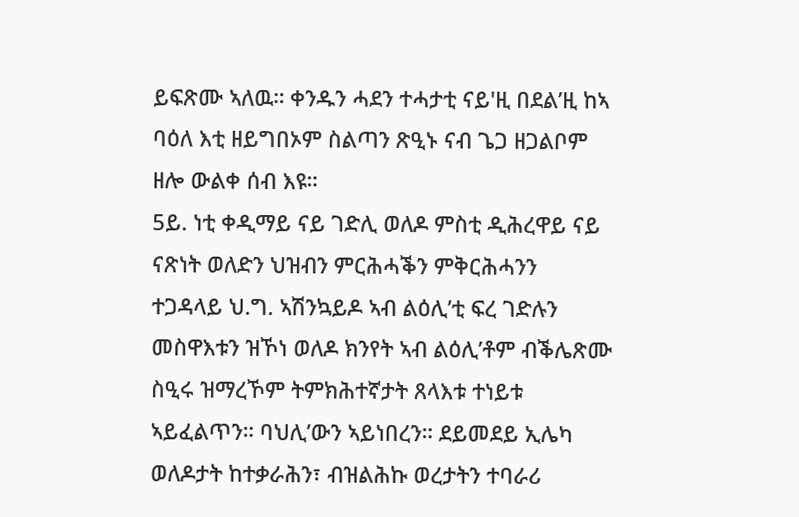ይፍጽሙ ኣለዉ። ቀንዱን ሓደን ተሓታቲ ናይ'ዚ በደል’ዚ ከኣ ባዕለ እቲ ዘይግበኦም ስልጣን ጽዒኑ ናብ ጌጋ ዘጋልቦም ዘሎ ውልቀ ሰብ እዩ።
5ይ. ነቲ ቀዲማይ ናይ ገድሊ ወለዶ ምስቲ ዲሕረዋይ ናይ ናጽነት ወለድን ህዝብን ምርሕሓቕን ምቅርሕሓንን
ተጋዳላይ ህ.ግ. ኣሽንኳይዶ ኣብ ልዕሊ’ቲ ፍረ ገድሉን መስዋእቱን ዝኾነ ወለዶ ክንየት ኣብ ልዕሊ’ቶም ብቕሌጽሙ ስዒሩ ዝማረኾም ትምክሕተኛታት ጸላእቱ ተነይቱ ኣይፈልጥን። ባህሊ’ውን ኣይነበረን። ደይመደይ ኢሌካ ወለዶታት ከተቃራሕን፣ ብዝልሕኩ ወረታትን ተባራሪ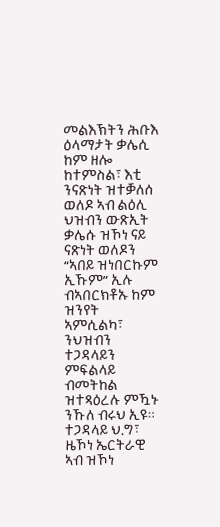መልእኽትን ሕቡእ ዕላማታት ቃሌሲ ከም ዘሎ ከተምስል፣ እቲ ንናጽነት ዝተቓለሰ ወለዶ ኣብ ልዕሊ ህዝብን ውጽኢት ቃሌሱ ዝኾነ ናይ ናጽነት ወለዶን “ኣበይ ዝነበርኩም ኢኹም” ኢሉ ብኣበርክቶኡ ከም ዝንየት ኣምሲልካ፣ ንህዝብን ተጋዳላይን ምፍልላይ ብመትከል ዝተጻዕረሉ ምዃኑ ንኹለ ብሩህ ኢዩ። ተጋዳላይ ህ.ግ፣ ዜኾነ ኤርትራዊ ኣብ ዝኾነ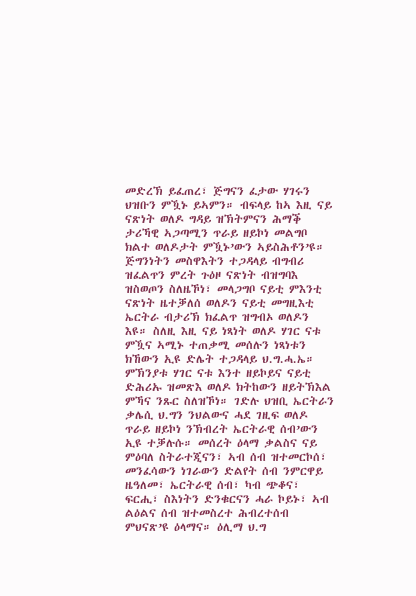መድረኽ ይፈጠረ፣ ጅግናን ፈታው ሃገሩን ህዝቡን ምዃኑ ይኣምን። ብፍላይ ከኣ እዚ ናይ ናጽነት ወለዶ ግዳይ ዝኽትምናን ሕማቕ ታሪኻዊ ኣጋጣሚን ጥራይ ዘይኮነ መልግቦ ክልተ ወለዶታት ምዃኑ’ውን ኣይስሕቶን’ዩ። ጅግንነትን መስዋእትን ተጋዳላይ ብግብሪ ዝፈልጥን ምረት ጉዕዞ ናጽነት ብዝግባእ ዝስወጦን ስለዜኾነ፣ መላጋግቦ ናይቲ ምእንቲ ናጽነት ዜተቓለሰ ወለዶን ናይቲ መግዚእቲ ኤርትራ ብታሪኽ ክፈልጥ ዝግብኦ ወለዶን እዩ። ስለዚ እዚ ናይ ነጻነት ወለዶ ሃገር ናቱ ምዃና ኣሚኑ ተጠቃሚ መሰሉን ነጻነቱን ክኸውን ኢዩ ድሌት ተጋዳላይ ህ.ግ.ሓ.ኤ። ምኽንያቱ ሃገር ናቱ እንተ ዘይኮይና ናይቲ ድሕሪኡ ዝመጽእ ወለዶ ክትከውን ዘይትኽእል ምኻና ንጹር ስለዝኾነ። ገድሉ ህዝቢ ኤርትራን ቃሌሲ ህ.ግን ንህልውና ሓደ ገዚፍ ወለዶ ጥራይ ዘይኮነ ንኽብረት ኤርትራዊ ሰብ’ውን ኢዩ ተቓሉሱ። መሰረት ዕላማ ቃልስና ናይ ምዕባለ ስትራተጂናን፣ ኣብ ሰብ ዝተመርኮሰ፣ መንፈሳውን ነገራውን ድልየት ሰብ ንምርዋይ ዜዓለመ፣ ኤርትራዊ ሰብ፣ ካብ ጭቆና፣ ፍርሒ፣ ስእነትን ድንቁርናን ሓራ ኮይኑ፣ ኣብ ልዕልና ሰብ ዝተመስረተ ሕብረተሰብ ምህናጽ’ዩ ዕላማና። ዕሊማ ህ.ግ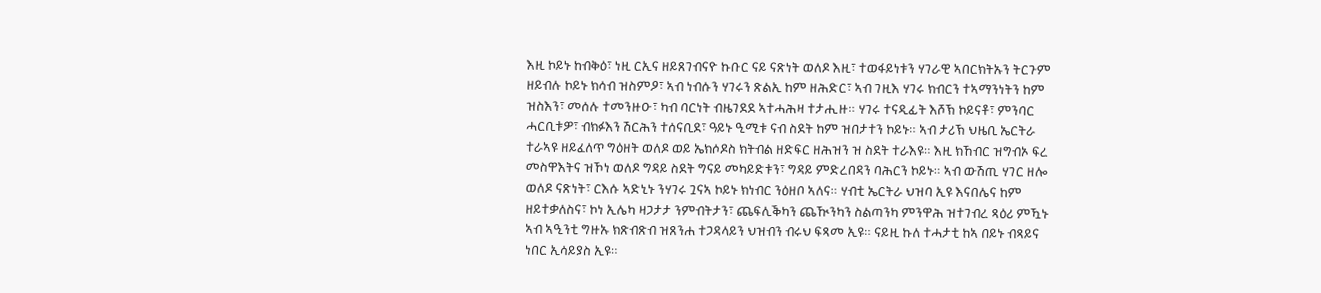እዚ ኮይኑ ከብቅዕ፣ ነዚ ርኢና ዘይጸገብናዮ ኩቡር ናይ ናጽነት ወለዶ እዚ፣ ተወፋይነቱን ሃገራዊ ኣበርክትኡን ትርጉም ዘይብሉ ኮይኑ ክሳብ ዝስምዖ፣ ኣብ ነብሱን ሃገሩን ጽልኢ ከም ዘሕድር፣ ኣብ ገዚእ ሃገሩ ክብርን ተኣማንነትን ከም ዝስእን፣ መሰሉ ተመንዙዑ፣ ካብ ባርነት ብዜገደደ ኣተሓሕዛ ተታሒዙ። ሃገሩ ተናዲፊት እሾኽ ኮይናቶ፣ ምንባር ሓርቢቱዎ፣ ብክፉእን ሽርሕን ተሰናቢደ፣ ዓይኑ ዒሚቱ ናብ ስደት ከም ዝበታተን ኮይኑ። ኣብ ታሪኽ ህዜቢ ኤርትራ ተራኣዩ ዘይፈለጥ ግዕዘት ወለዶ ወይ ኤክሶዶስ ክትብል ዘድፍር ዘሕዝን ዝ ስደት ተራእዩ። እዚ ክኸብር ዝግብኦ ፍረ መስዋእትና ዝኾነ ወለዶ ግዳይ ስደት ግናይ መካይድቱን፣ ግዳይ ምድረበዳን ባሕርን ኮይኑ። ኣብ ውሽጢ ሃገር ዘሎ ወለዶ ናጽነት፣ ርእሱ ኣድኒኑ ንሃገሩ ጓናኣ ኮይኑ ክነብር ንዕዘቦ ኣለና። ሃብቲ ኤርትራ ህዝባ ኢዩ እናበሌና ከም ዘይተቃለስና፣ ኮነ ኢሌካ ዛጋታታ ንምብትታን፣ ጨፍሊቕካን ጨዂንካን ስልጣንካ ምንዋሕ ዝተገብረ ጻዕሪ ምዃኑ ኣብ ኣዒንቲ ግዙኡ ክጽብጽብ ዝጸንሐ ተጋዳላይን ህዝብን ብሩህ ፍጻመ ኢዩ። ናይዚ ኩለ ተሓታቲ ከኣ በይኑ ብጻይና ነበር ኢሳይያስ ኢዩ።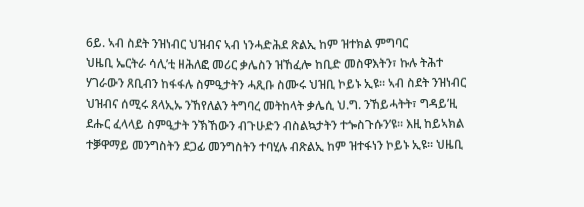6ይ. ኣብ ስደት ንዝነብር ህዝብና ኣብ ነንሓድሕደ ጽልኢ ከም ዝተክል ምግባር
ህዜቢ ኤርትራ ሳሊ’ቲ ዘሕለፎ መሪር ቃሌስን ዝኸፈሎ ከቢድ መስዋእትን፣ ኩሉ ትሕተ ሃገራውን ጸቢብን ከፋፋሉ ስምዒታትን ሓጺቡ ስሙሩ ህዝቢ ኮይኑ ኢዩ። ኣብ ስደት ንዝነብር ህዝብና ሰሚሩ ጸላኢኡ ንኸየለልን ትግባረ መትከላት ቃሌሲ ህ.ግ. ንኸይሓትት፣ ግዳይ’ዚ ደሑር ፈላላይ ስምዒታት ንኽኸውን ብጉሁድን ብስልኳታትን ተጐስጉሱን’ዩ። እዚ ከይኣክል ተቓዋማይ መንግስትን ደጋፊ መንግስትን ተባሂሉ ብጽልኢ ከም ዝተፋነን ኮይኑ ኢዩ። ህዜቢ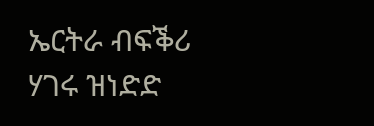ኤርትራ ብፍቕሪ ሃገሩ ዝነድድ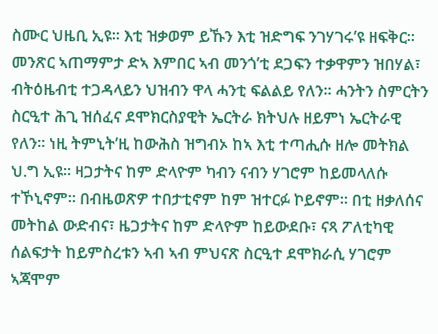ስሙር ህዜቢ ኢዩ። እቲ ዝቃወም ይኹን እቲ ዝድግፍ ንገሃገሩ’ዩ ዘፍቅር። መንጽር ኣጠማምታ ድኣ እምበር ኣብ መንጎ’ቲ ደጋፍን ተቃዋምን ዝበሃል፣ ብትዕዜብቲ ተጋዳላይን ህዝብን ዋላ ሓንቲ ፍልልይ የለን። ሓንትን ስምርትን ስርዒተ ሕጊ ዝሰፈና ደሞክርስያዊት ኤርትራ ክትህሉ ዘይምነ ኤርትራዊ የለን። ነዚ ትምኒት’ዚ ከውሕስ ዝግብኦ ከኣ እቲ ተጣሒሱ ዘሎ መትክል ህ.ግ ኢዩ። ዛጋታትና ከም ድላዮም ካብን ናብን ሃገሮም ከይመላለሱ ተኾኒኖም። በብዜወጽዎ ተበታቲኖም ከም ዝተርፉ ኮይኖም። በቲ ዘቃለሰና መትከል ውድብና፣ ዜጋታትና ከም ድላዮም ከይውደቡ፣ ናጻ ፖለቲካዊ ሰልፍታት ከይምስረቱን ኣብ ኣብ ምህናጽ ስርዒተ ደሞክራሲ ሃገሮም ኣጃሞም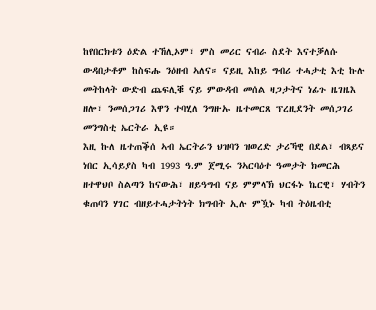ከየበርክቱን ዕድል ተኸሊኦም፣ ምስ መሪር ናብራ ስደት እናተቓለሱ ውዳበታቶም ከስፍሑ ንዕዘብ ኣለና። ናይዚ እከይ ግብሪ ተሓታቲ እቲ ኩሉ መትከላት ውድብ ጨፍሊቑ ናይ ምውዳብ መሰል ዛጋታትና ነፊጉ ዜገዜእ ዘሎ፣ ንመሰጋገሪ እዋን ተባሂለ ንግዙኡ ዜተመርጸ ፕረዚደንት መሰጋገሪ መንግስቲ ኤርትራ ኢዩ።
እዚ ኩለ ዜተጠቕሰ ኣብ ኤርትራን ህዝባን ዝወረድ ታሪኻዊ በደል፣ ብጻይና ነበር ኢሳይያስ ካብ 1993 ዓ.ም ጀሚሩ ንኣርባዕተ ዓመታት ክመርሕ ዘተዋህቦ ስልጣን ከናውሕ፣ ዘይዓግብ ናይ ምምላኽ ህርፋኑ ኬርዊ፣ ሃብትን ቁጠባን ሃገር ብዘይተሓታትነት ክግብት ኢሉ ምዃኑ ካብ ትዕዜብቲ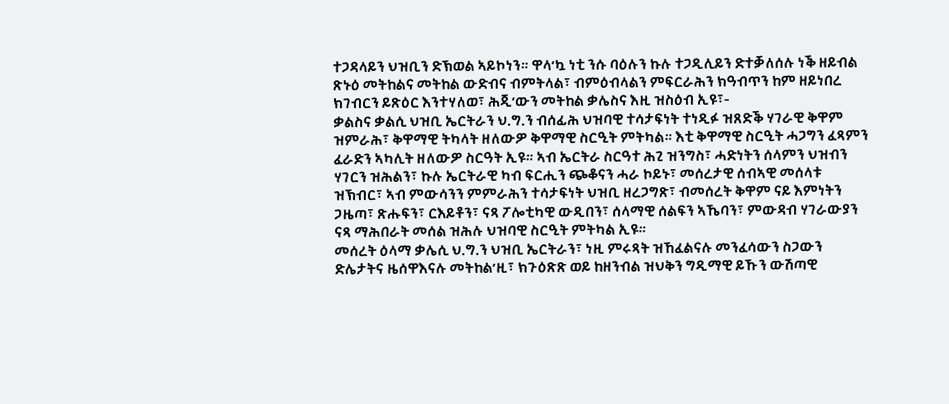ተጋዳላይን ህዝቢን ድኽወል ኣይኮነን። ዋላ’ኳ ነቲ ንሱ ባዕሉን ኩሉ ተጋዲሊይን ድተቓለሰሉ ነቕ ዘይብል ጽኑዕ መትከልና መትከል ውድብና ብምትላል፣ ብምዕብላልን ምፍርራሕን ክዓብጥን ከም ዘይነበረ ክገብርን ይጽዕር እንተሃለወ፣ ሕጂ’ውን መትከል ቃሌስና እዚ ዝስዕብ ኢዩ፣-
ቃልስና ቃልሲ ህዝቢ ኤርትራን ህ.ግ.ን ብሰፊሕ ህዝባዊ ተሳታፍነት ተነዲፉ ዝጸድቕ ሃገራዊ ቅዋም ዝምራሕ፣ ቅዋማዊ ትካላት ዘለውዎ ቅዋማዊ ስርዒት ምትካል። እቲ ቅዋማዊ ስርዒት ሓጋግን ፈጻምን ፈራድን ኣካሊት ዘለውዎ ስርዓት ኢዩ። ኣብ ኤርትራ ስርዓተ ሕጊ ዝንግስ፣ ሓድነትን ሰላምን ህዝብን ሃገርን ዝሕልን፣ ኩሉ ኤርትራዊ ካብ ፍርሒን ጭቆናን ሓራ ኮይኑ፣ መሰረታዊ ሰብኣዊ መሰላቱ ዝኽብር፣ ኣብ ምውሳንን ምምራሕን ተሳታፍነት ህዝቢ ዘረጋግጽ፣ ብመሰረት ቅዋም ናይ እምነትን ጋዜጣ፣ ጽሑፍን፣ ርእይቶን፣ ናጻ ፖሎቲካዊ ውዲበን፣ ሰላማዊ ሰልፍን ኣኼባን፣ ምውዳብ ሃገራውያን ናጻ ማሕበራት መሰል ዝሕሉ ህዝባዊ ስርዒት ምትካል ኢዩ።
መሰረት ዕላማ ቃሌሲ ህ.ግ.ን ህዝቢ ኤርትራን፣ ነዚ ምሩጻት ዝኸፈልናሉ መንፈሳውን ስጋውን ድሌታትና ዜሰዋእናሉ መትከል’ዚ፣ ክጉዕጽጽ ወይ ከዘንብል ዝህቅን ግዲማዊ ይኹን ውሽጣዊ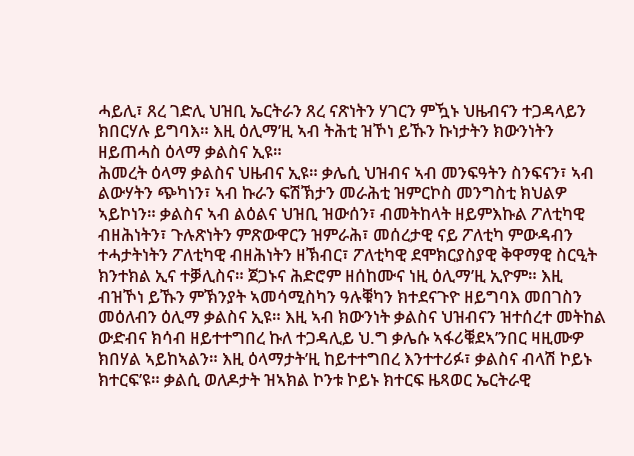ሓይሊ፣ ጸረ ገድሊ ህዝቢ ኤርትራን ጸረ ናጽነትን ሃገርን ምዃኑ ህዜብናን ተጋዳላይን ክበርሃሉ ይግባእ። እዚ ዕሊማ’ዚ ኣብ ትሕቲ ዝኾነ ይኹን ኩነታትን ክውንነትን ዘይጠሓስ ዕላማ ቃልስና ኢዩ።
ሕመረት ዕላማ ቃልስና ህዜብና ኢዩ። ቃሌሲ ህዝብና ኣብ መንፍዓትን ስንፍናን፣ ኣብ ልውሃትን ጭካነን፣ ኣብ ኩራን ፍሽኽታን መራሕቲ ዝምርኮስ መንግስቲ ክህልዎ ኣይኮነን። ቃልስና ኣብ ልዕልና ህዝቢ ዝውሰን፣ ብመትከላት ዘይምእኩል ፖለቲካዊ ብዘሕነትን፣ ጉሉጽነትን ምጽውዋርን ዝምራሕ፣ መሰረታዊ ናይ ፖለቲካ ምውዳብን ተሓታትነትን ፖለቲካዊ ብዘሕነትን ዘኽብር፣ ፖለቲካዊ ደሞክርያስያዊ ቅዋማዊ ስርዒት ክንተክል ኢና ተቓሊስና። ጀጋኑና ሕድሮም ዘሰከሙና ነዚ ዕሊማ’ዚ ኢዮም። እዚ ብዝኾነ ይኹን ምኽንያት ኣመሳሚስካን ዓሉቑካን ክተደናጉዮ ዘይግባእ መበገስን መዕለብን ዕሊማ ቃልስና ኢዩ። እዚ ኣብ ክውንነት ቃልስና ህዝብናን ዝተሰረተ መትከል ውድብና ክሳብ ዘይተተግበረ ኩለ ተጋዳሊይ ህ.ግ ቃሌሱ ኣፋሪቑደኣ’ንበር ዛዚሙዎ ክበሃል ኣይከኣልን። እዚ ዕላማታት’ዚ ከይተተግበረ እንተተሪፉ፣ ቃልስና ብላሽ ኮይኑ ክተርፍ’ዩ። ቃልሲ ወለዶታት ዝኣክል ኮንቱ ኮይኑ ክተርፍ ዜጻወር ኤርትራዊ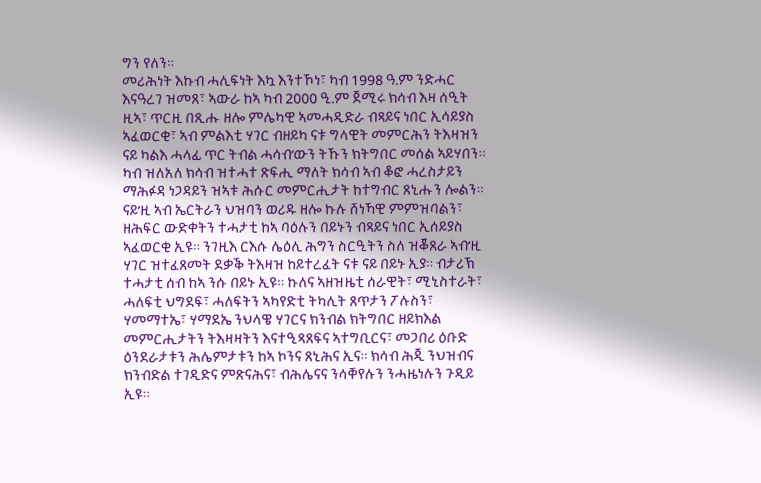ግን የለን።
መሪሕነት እኩብ ሓሊፍነት እኳ እንተኾነ፣ ካብ 1998 ዓ.ም ንድሓር እናዓረገ ዝመጸ፣ ኣውራ ከኣ ካብ 2000 ዒ.ም ጀሚሩ ክሳብ እዛ ሰዒት ዚኣ፣ ጥርዚ በጺሑ ዘሎ ምሌካዊ ኣመሓዲድራ ብጻይና ነበር ኢሳይያስ ኣፈወርቂ፣ ኣብ ምልእቲ ሃገር ብዘይካ ናቱ ግላዊት መምርሕን ትእዛዝን ናይ ካልእ ሓላፊ ጥር ትብል ሓሳብ’ውን ትኹን ክትግበር መሰል ኣይሃበን። ካብ ዝለአለ ክሳብ ዝተሓተ ጽፍሒ ማለት ክሳብ ኣብ ቆፎ ሓረስታይን ማሕፉዳ ነጋዳይን ዝኣቱ ሕሱር መምርሒታት ከተግብር ጸኒሑን ሎልን። ናይ’ዚ ኣብ ኤርትራን ህዝባን ወሪዱ ዘሎ ኩሉ ሸነኻዊ ምምዝባልን፣ ዘሕፍር ውድቀትን ተሓታቲ ከኣ ባዕሉን በይኑን ብጻይና ነበር ኢሰይያስ ኣፈወርቂ ኢዩ። ንገዚእ ርእሱ ሌዕሊ ሕግን ስርዒትን ስለ ዝቖጸራ ኣብ’ዚ ሃገር ዝተፈጸመት ደቃቕ ትእዛዝ ከይተረፈት ናቱ ናይ በይኑ ኢያ። ብታሪኽ ተሓታቲ ሰብ ከኣ ንሱ በይኑ ኢዩ። ኩለና ኣዘዝዜቲ ሰራዊት፣ ሚኒስተራት፣ ሓለፍቲ ህግደፍ፣ ሓለፍትን ኣካየድቲ ትካሊት ጸጥታን ፖሉስን፣ ሃመማተኤ፣ ሃማደኤ ንህላዌ ሃገርና ክንብል ክትግበር ዘይክእል መምርሒታትን ትእዛዛትን እናተዒጻጸፍና ኣተግቢርና፣ መጋበሪ ዕቡድ ዕንደራታቱን ሕሌምታቱን ከኣ ኮንና ጸኒሕና ኢና። ክሳብ ሕጂ ንህዝብና ክንብድል ተገዲድና ምጽናሕና፣ ብሕሌናና ንሳቐየሉን ንሓዜነሉን ጉዲይ ኢዩ።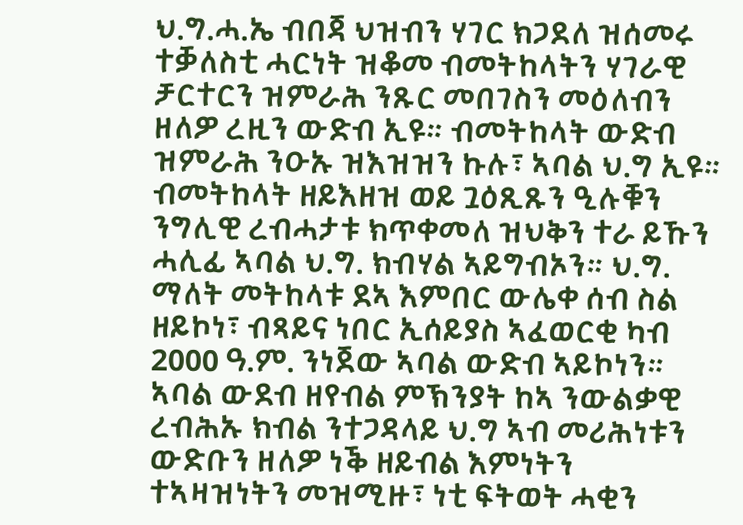ህ.ግ.ሓ.ኤ ብበጃ ህዝብን ሃገር ክጋደለ ዝሰመሩ ተቓለስቲ ሓርነት ዝቆመ ብመትከላትን ሃገራዊ ቻርተርን ዝምራሕ ንጹር መበገስን መዕለብን ዘለዎ ረዚን ውድብ ኢዩ። ብመትከላት ውድብ ዝምራሕ ንዑኡ ዝእዝዝን ኩሉ፣ ኣባል ህ.ግ ኢዩ። ብመትከላት ዘይእዘዝ ወይ ጓዕጺጹን ዒሉቑን ንግሊዊ ረብሓታቱ ክጥቀመለ ዝህቅን ተራ ይኹን ሓሊፊ ኣባል ህ.ግ. ክብሃል ኣይግብኦን። ህ.ግ. ማለት መትከላቱ ደኣ እምበር ውሌቀ ሰብ ስል ዘይኮነ፣ ብጻይና ነበር ኢሰይያስ ኣፈወርቂ ካብ 2000 ዓ.ም. ንነጀው ኣባል ውድብ ኣይኮነን። ኣባል ውደብ ዘየብል ምኽንያት ከኣ ንውልቃዊ ረብሕኡ ክብል ንተጋዳላይ ህ.ግ ኣብ መሪሕነቱን ውድቡን ዘለዎ ነቕ ዘይብል እምነትን ተኣዛዝነትን መዝሚዙ፣ ነቲ ፍትወት ሓቂን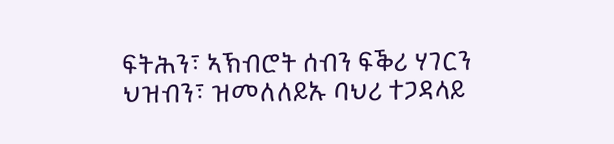ፍትሕን፣ ኣኽብሮት ሰብን ፍቕሪ ሃገርን ህዝብን፣ ዝመለለይኡ ባህሪ ተጋዳላይ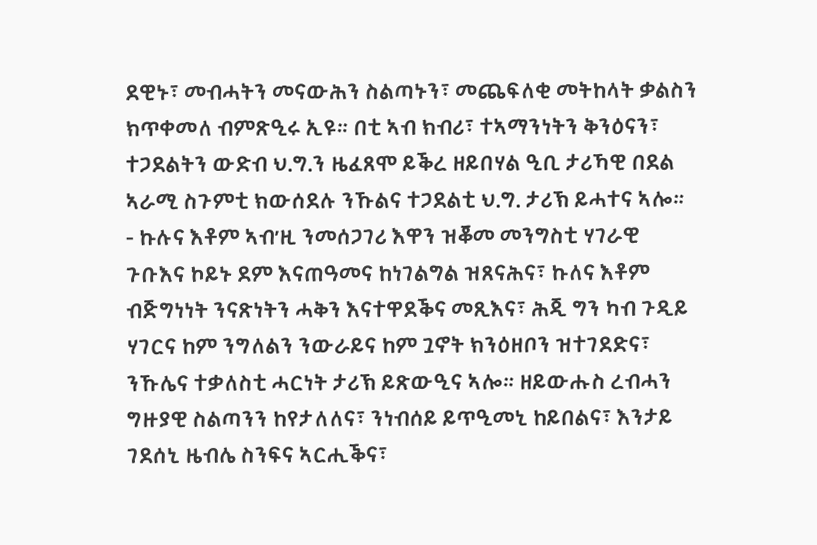ደዊኑ፣ መብሓትን መናውሕን ስልጣኑን፣ መጨፍለቂ መትከላት ቃልስን ክጥቀመለ ብምጽዒሩ ኢዩ። በቲ ኣብ ክብሪ፣ ተኣማንነትን ቅንዕናን፣ ተጋደልትን ውድብ ህ.ግ.ን ዜፈጸሞ ይቕረ ዘይበሃል ዒቢ ታሪኻዊ በደል ኣራሚ ስጉምቲ ክውሰደሉ ንኹልና ተጋደልቲ ህ.ግ. ታሪኽ ይሓተና ኣሎ።
- ኩሉና እቶም ኣብ’ዚ ንመሰጋገሪ እዋን ዝቖመ መንግስቲ ሃገራዊ ጉቡእና ኮይኑ ደም እናጠዓመና ከነገልግል ዝጸናሕና፣ ኩለና እቶም ብጅግነነት ንናጽነትን ሓቅን እናተዋደቕና መጺእና፣ ሕጂ ግን ካብ ጉዲይ ሃገርና ከም ንግለልን ንውራይና ከም ጓኖት ክንዕዘቦን ዝተገደድና፣ ንኹሌና ተቃለስቲ ሓርነት ታሪኽ ይጽውዒና ኣሎ። ዘይውሑስ ረብሓን ግዙያዊ ስልጣንን ከየታለለና፣ ንነብሰይ ይጥዒመኒ ከይበልና፣ እንታይ ገደሰኒ ዜብሌ ስንፍና ኣርሒቕና፣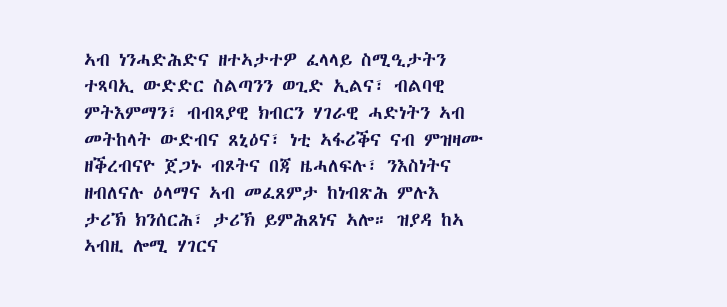ኣብ ነንሓድሕድና ዘተኣታተዎ ፈላላይ ስሚዒታትን ተጻባኢ ውድድር ስልጣንን ወጊድ ኢልና፣ ብልባዊ ምትእምማን፣ ብብጻያዊ ክብርን ሃገራዊ ሓድነትን ኣብ መትከላት ውድብና ጸኒዕና፣ ነቲ ኣፋሪቕና ናብ ምዝዛሙ ዘቕረብናዮ ጀጋኑ ብጾትና በጃ ዜሓለፍሉ፣ ንእስነትና ዘብለናሉ ዕላማና ኣብ መፈጸምታ ከነብጽሕ ምሉእ ታሪኽ ክንሰርሕ፣ ታሪኽ ይምሕጸነና ኣሎ። ዝያዳ ከኣ ኣብዚ ሎሚ ሃገርና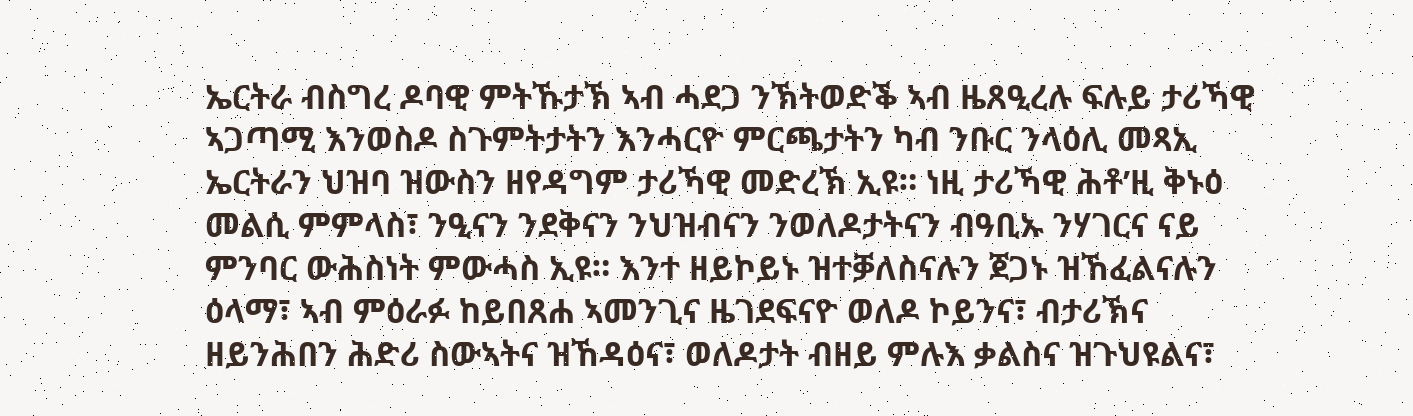ኤርትራ ብስግረ ዶባዊ ምትኹታኽ ኣብ ሓደጋ ንኽትወድቕ ኣብ ዜጸዒረሉ ፍሉይ ታሪኻዊ ኣጋጣሚ እንወስዶ ስጉምትታትን እንሓርዮ ምርጫታትን ካብ ንቡር ንላዕሊ መጻኢ ኤርትራን ህዝባ ዝውስን ዘየዳግም ታሪኻዊ መድረኽ ኢዩ። ነዚ ታሪኻዊ ሕቶ’ዚ ቅኑዕ መልሲ ምምላስ፣ ንዒናን ንደቅናን ንህዝብናን ንወለዶታትናን ብዓቢኡ ንሃገርና ናይ ምንባር ውሕስነት ምውሓስ ኢዩ። እንተ ዘይኮይኑ ዝተቓለስናሉን ጀጋኑ ዝኸፈልናሉን ዕላማ፣ ኣብ ምዕራፉ ከይበጸሐ ኣመንጊና ዜገደፍናዮ ወለዶ ኮይንና፣ ብታሪኽና ዘይንሕበን ሕድሪ ስውኣትና ዝኸዳዕና፣ ወለዶታት ብዘይ ምሉእ ቃልስና ዝጉህዩልና፣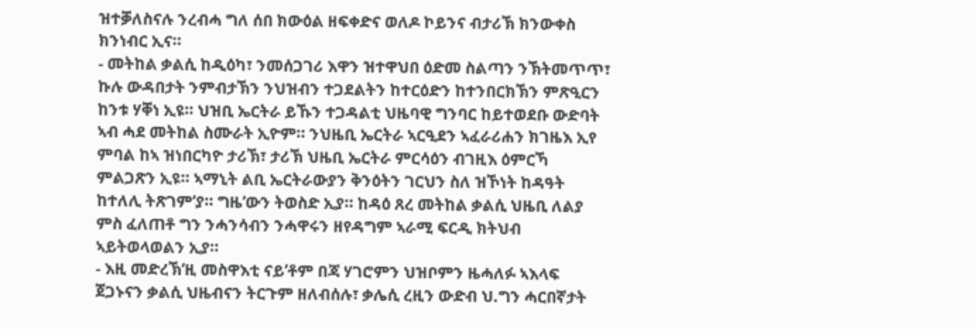ዝተቓለስናሉ ንረብሓ ግለ ሰበ ክውዕል ዘፍቀድና ወለዶ ኮይንና ብታሪኽ ክንውቀስ ክንነብር ኢና።
- መትከል ቃልሲ ከዲዕካ፣ ንመሰጋገሪ እዋን ዝተዋህበ ዕድመ ስልጣን ንኽትመጥጥ፣ ኩሉ ውዳበታት ንምብታኽን ንህዝብን ተጋደልትን ከተርዕድን ከተንበርክኽን ምጽዒርን ከንቱ ሃቐነ ኢዩ። ህዝቢ ኤርትራ ይኹን ተጋዳልቲ ህዜባዊ ግንባር ከይተወደቡ ውድባት ኣብ ሓደ መትከል ስሙራት ኢዮም። ንህዜቢ ኤርትራ ኣርዒደን ኣፈራሪሐን ክገዜእ ኢየ ምባል ከኣ ዝነበርካዮ ታሪኽ፣ ታሪኽ ህዜቢ ኤርትራ ምርሳዕን ብገዚእ ዕምርኻ ምልጋጽን ኢዩ። ኣማኒት ልቢ ኤርትራውያን ቅንዕትን ገርህን ስለ ዝኾነት ከዳዓት ከተለሊ ትጽገም’ያ። ግዜ’ውን ትወስድ ኢያ። ከዳዕ ጸረ መትከል ቃልሲ ህዜቢ ለልያ ምስ ፈለጠቶ ግን ንሓንሳብን ንሓዋሩን ዘየዳግም ኣራሚ ፍርዲ ክትህብ ኣይትወላወልን ኢያ።
- እዚ መድረኽ’ዚ መስዋእቲ ናይ’ቶም በጃ ሃገሮምን ህዝቦምን ዜሓለፉ ኣእላፍ ጀጋኑናን ቃልሲ ህዜብናን ትርጉም ዘለብሰሉ፣ ቃሌሲ ረዚን ውድብ ህ.ግን ሓርበኛታት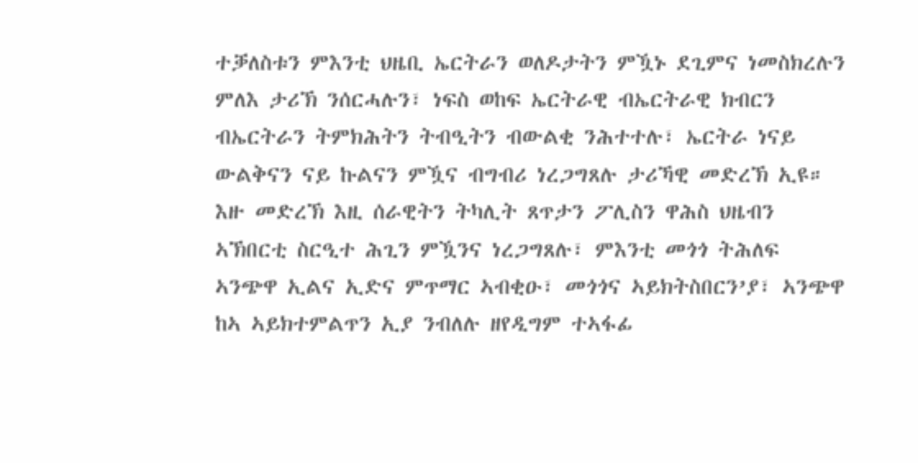ተቓለስቱን ምእንቲ ህዜቢ ኤርትራን ወለዶታትን ምዃኑ ደጊምና ነመስክረሉን ምለእ ታሪኽ ንሰርሓሉን፣ ነፍስ ወከፍ ኤርትራዊ ብኤርትራዊ ክብርን ብኤርትራን ትምክሕትን ትብዒትን ብውልቂ ንሕተተሉ፣ ኤርትራ ነናይ ውልቅናን ናይ ኩልናን ምዃና ብግብሪ ነረጋግጸሉ ታሪኻዊ መድረኽ ኢዩ። እዙ መድረኽ እዚ ሰራዊትን ትካሊት ጸጥታን ፖሊስን ዋሕስ ህዜብን ኣኽበርቲ ስርዒተ ሕጊን ምዃንና ነረጋግጸሉ፣ ምእንቲ መጎጎ ትሕለፍ ኣንጭዋ ኢልና ኢድና ምጥማር ኣብቂዑ፣ መጎጎና ኣይክትስበርን’ያ፣ ኣንጭዋ ከኣ ኣይክተምልጥን ኢያ ንብለሉ ዘየዲግም ተኣፋፊ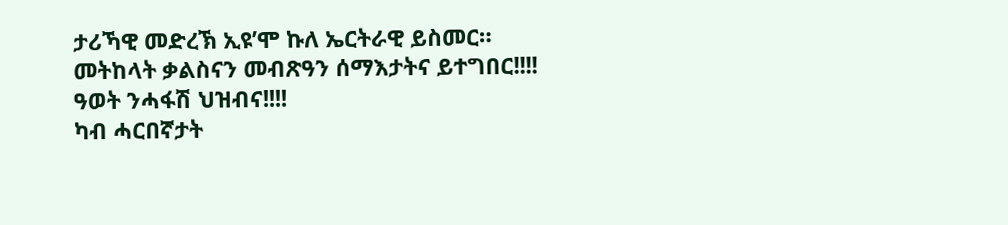ታሪኻዊ መድረኽ ኢዩ’ሞ ኩለ ኤርትራዊ ይስመር።
መትከላት ቃልስናን መብጽዓን ሰማእታትና ይተግበር!!!!
ዓወት ንሓፋሽ ህዝብና!!!!
ካብ ሓርበኛታት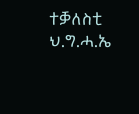ተቓለስቲ ህ.ግ.ሓ.ኤ